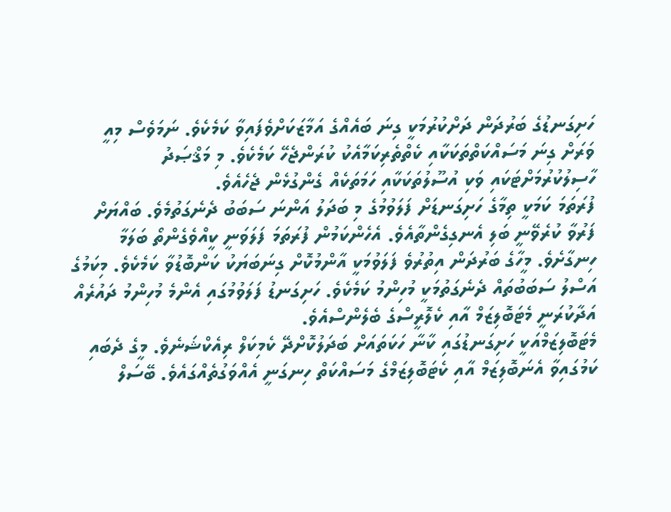ހަށިގަނޑުގެ ބަރުދަން ދަށްކުރުމަކީ ގިނަ ބައެއްގެ އަމާޒަކަށްވެފައިވާ ކަމެކެވެ. ނަމަވެސް މިއީ ވަރަށް ގިނަ މަސައްކަތްތަކަކާއި ކެތްތެރިކަމާއެކު ކުރަންޖެހޭ ކަމެކެވެ. މި މަޤްޞަދު ހާސިލުކުރުމަށްޓަކައި ވަކި އުސޫލުތަކަކާއި ހަމަތަކެއް ގެންގުޅެން ޖެހެއެވެ.
ފުރަތަމަ ކަމަކީ ތިމާގެ ހަށިގަނޑަށް ފަލަވުމުގެ މި ބަދަލު އަންނަ ސަބަބު ދެނެގަތުމެވެ. ބައްޔަށް ފަރުވާ ކުރެވޭނީ ބަލި އެނގިގެންތާއެވެ. އެހެންކަމުން ފުރަތަމަ ފަލަވަނީ ކީއްވެގެންތޯ ބަލަމާ ހިނގާށެވެ. މީހާގެ ބަރުދަން އިތުރުވެ ފަލަވުމަކީ އާންމުކޮށް ގިނަބަޔަކު ކަންބޮޑުވާ ކަމެކެވެ. މިކަމުގެ އަސްލު ސަބަބުތައް ދެނެގަތުމަކީ މުހިންމު ކަމެކެވެ. ހަށިގަނޑު ފަލަވުމުގައި އެންމެ މުހިންމު ދައުރެއް އަދާކުރަނީ މެޓަބޮލިޒަމް އާއި ކެލޮރީސްގެ ބެލެންސްއެވެ.
މެޓަބޮލިޒަމްއަކީ ހަށިގަނޑުގައި ކާނާ ހަކަތައަށް ބަދަލުކޮށްދޭ ކެމިކަލް ރިއެކްޝަނެވެ. މީގެ ދެބައި ކަމުގައިވާ އެނަބޮލިޒަމް އާއި ކެޓަބޮލިޒަމްގެ މަސައްކަތް ހިނގަނީ އެއްވަގުތެއްގައެވެ. ބޭސަލް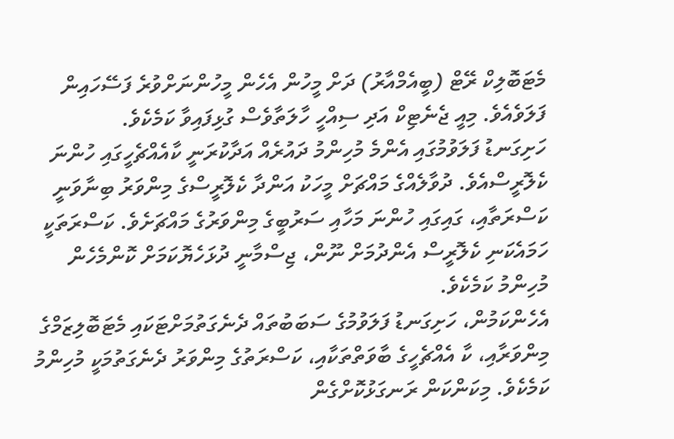މެޓަބޮލިކް ރޭޓް (ބީއެމްއާރު) ދަށް މީހުން އެހެން މީހުންނަށްވުރެ ފަސޭހައިން ފަލަވެއެވެ. މިއީ ޖެނެޓިކް އަދި ސިއްހީ ހާލަތާވެސް ގުޅިފައިވާ ކަމެކެވެ.
ހަށިގަނޑު ފަލަވުމުގައި އެންމެ މުހިންމު ދައުރެއް އަދާކުރަނީ ކާއެއްޗެހީގައި ހުންނަ ކެލޮރީސްއެވެ. ދުވާލެއްގެ މައްޗަށް މީހަކު އަންދާ ކެލޮރީސްގެ މިންވަރު ބިނާވަނީ ކަސްރަތާއި، ގައިގައި ހުންނަ މަހާއި ސަރުބީގެ މިންވަރުގެ މައްޗަށެވެ. ކަސްރަތަކީ ހަމައެކަނި ކެލޮރީސް އެންދުމަށް ނޫން، ޖިސްމާނީ ދުޅަހެޔޮކަމަށް ކޮންމެހެން މުހިންމު ކަމެކެވެ.
އެހެންކަމުން، ހަށިގަނޑު ފަލަވުމުގެ ސަބަބުތައް ދެނެގަތުމަށްޓަކައި މެޓަބޮލިޒަމްގެ މިންވަރާއި، ކާ އެއްޗެހީގެ ބާވަތްތަކާއި، ކަސްރަތުގެ މިންވަރު ދެނެގަތުމަކީ މުހިންމު ކަމެކެވެ. މިކަންކަން ރަނގަޅުކޮށްގެން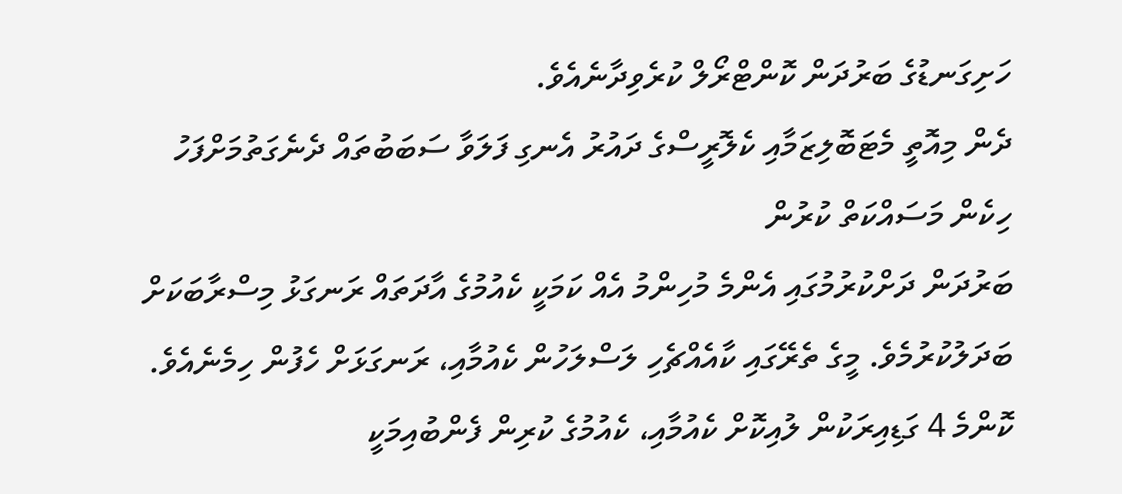ހަށިގަނޑުގެ ބަރުދަން ކޮންޓްރޯލް ކުރެވިދާނެއެވެ.
ދެން މިއޮތީ މެޓަބޮލިޒަމާއި ކެލޮރީސްގެ ދައުރު އެނގި ފަލަވާ ސަބަބުތައް ދެނެގަތުމަށްފަހު
ހިކެން މަސައްކަތް ކުރުން
ބަރުދަން ދަށްކުރުމުގައި އެންމެ މުހިންމު އެއް ކަމަކީ ކެއުމުގެ އާދަތައް ރަނގަޅު މިސްރާބަކަށް ބަދަލުކުރުމެވެ. މީގެ ތެރޭގައި ކާއެއްޗެހި ލަސްލަހުން ކެއުމާއި، ރަނގަޅަށް ހެފުން ހިމެނެއެވެ. ކޮންމެ 4 ގަޑިއިރަކުން ލުއިކޮށް ކެއުމާއި، ކެއުމުގެ ކުރިން ފެންބުއިމަކީ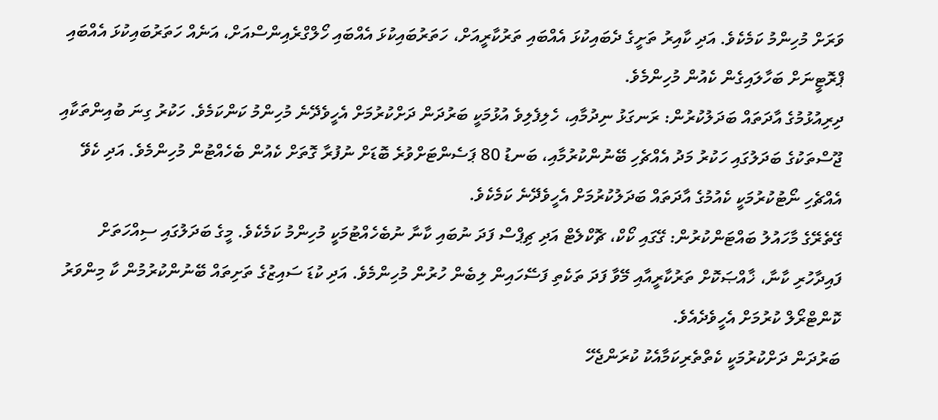ވަރަށް މުހިންމު ކަމެކެވެ. އަދި ކާއިރު ތަށީގެ ދެބައިކުޅަ އެއްބައި ތަރުކާރީއަށް، ހަތަރުބައިކުޅަ އެއްބައި ހޯލްގްރެއިންސްއަށް، އަނެއް ހަތަރުބައިކުޅަ އެއްބައި ޕްރޮޓީނަށް ބަހާލައިގެން ކެއުން މުހިންމެވެ.
ދިރިއުޅުމުގެ އާދަތައް ބަދަލުކުރުން: ރަނގަޅު ނިދުމާއި، ހެލިފެލިވެ އުޅުމަކީ ބަރުދަން ދަށްކުރުމަށް އެހީވެދޭނެ މުހިންމު ކަންކަމެވެ. ހަކުރު ގިނަ ބުއިންތަކާއި ޖޫސްތަކުގެ ބަދަލުގައި ހަކުރު މަދު އެއްޗެހި ބޭނުންކުރުމާއި، ބަނޑު 80 ޕަސެންޓަށްވުރެ ބޮޑަށް ނުފުރާ ގޮތަށް ކެއުން ބެހެއްޓުން މުހިންމެވެ. އަދި ކެވޭ އެއްޗެހި ނޯޓުކުރުމަކީ ކެއުމުގެ އާދަތައް ބަދަލުކުރުމަށް އެހީވެދޭނެ ކަމެކެވެ.
ގޭތެރޭގެ މާހައުލު ބައްޓަންކުރުން: ގޭގައި ކޯކް، ޗޮކްލެޓް އަދި ޗިޕްސް ފަދަ ނުބައި ކާނާ ނުބެހެއްޓުމަކީ މުހިންމު ކަމެކެވެ. މީގެ ބަދަލުގައި ސިއްހަތަށް ފައިދާހުރި ކާނާ، ޚާއްޞަކޮށް ތަރުކާރީއާއި މޭވާ ފަދަ ތަކެތި ފަސޭހައިން ލިބެން ހުރުން މުހިންމެވެ. އަދި ކުޑަ ސައިޒުގެ ތަށިތައް ބޭނުންކުރުމުން ކާ މިންވަރު ކޮންޓްރޯލް ކުރުމަށް އެހީވެދެއެވެ.
ބަރުދަން ދަށްކުރުމަކީ ކެތްތެރިކަމާއެކު ކުރަންޖެހޭ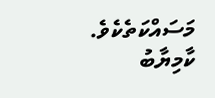މަސައްކަތެކެވެ. ކާމިޔާބު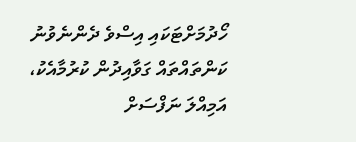ހޯދުމަށްޓަކައި އިސްވެ ދެންނެވުނު ކަންތައްތައް ގަވާއިދުން ކުރުމާއެކު، އަމިއްލަ ނަފްސަށް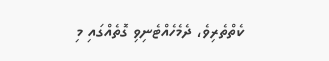ކެތްތެރިވެ، ދެމެހެއްޓެނިވި ގޮތެއްގައި މި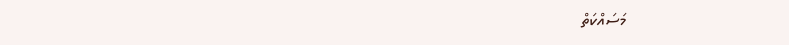މަސައްކަތް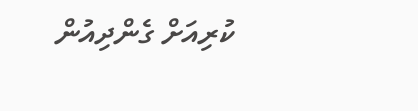ކުރިއަށް ގެންދިއުން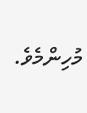މުހިންމެވެ.